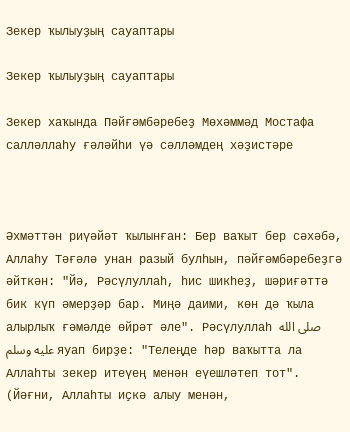Зекер ҡылыуҙың сауаптары

Зекер ҡылыуҙың сауаптары

Зекер хаҡында Пәйғәмбәребеҙ Мөхәммәд Мостафа салләллаһу ғәләйһи үә сәлләмдең хәҙистәре



Әхмәттән риүәйәт ҡылынған: Бер ваҡыт бер сәхәбә, Аллаһу Тәғәлә унан разый булһын, пәйғәмбәребеҙгә әйткән: "Йә, Рәсүлуллаһ, һис шикһеҙ, шәриғәттә бик күп әмерҙәр бар. Миңә даими, көн дә ҡыла алырлыҡ ғәмәлде өйрәт әле". Рәсүлуллаһ صلى الله عليه وسلم яуап бирҙе: "Телеңде һәр ваҡытта ла Аллаһты зекер итеүең менән еүешләтеп тот". (Йәғни, Аллаһты иҫкә алыу менән,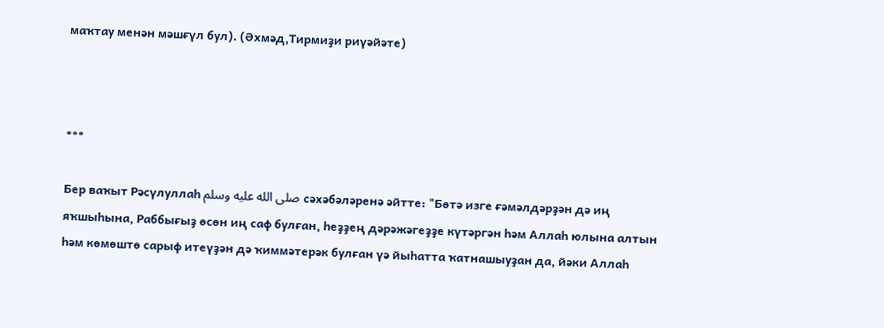маҡтау менән мәшғүл бул). (Әхмәд,Тирмиҙи риүәйәте)



***

Бер ваҡыт Рәсүлуллаһ صلى الله عليه وسلم сәхәбәләренә әйтте: "Бөтә изге ғәмәлдәрҙән дә иң яҡшыһына, Раббығыҙ өсөн иң саф булған, һеҙҙең дәрәжәгеҙҙе күтәргән һәм Аллаһ юлына алтын һәм көмөштө сарыф итеүҙән дә ҡиммәтерәк булған үә йыһатта ҡатнашыуҙан да, йәки Аллаһ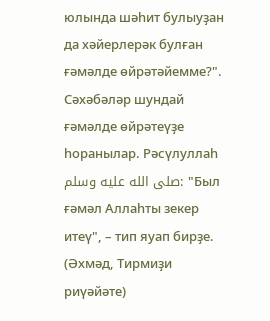юлында шәһит булыуҙан да хәйерлерәк булған ғәмәлде өйрәтәйемме?". Сәхәбәләр шундай ғәмәлде өйрәтеүҙе һоранылар. Рәсүлуллаһ صلى الله عليه وسلم: "Был ғәмәл Аллаһты зекер итеү", – тип яуап бирҙе. (Әхмәд, Тирмиҙи риүәйәте)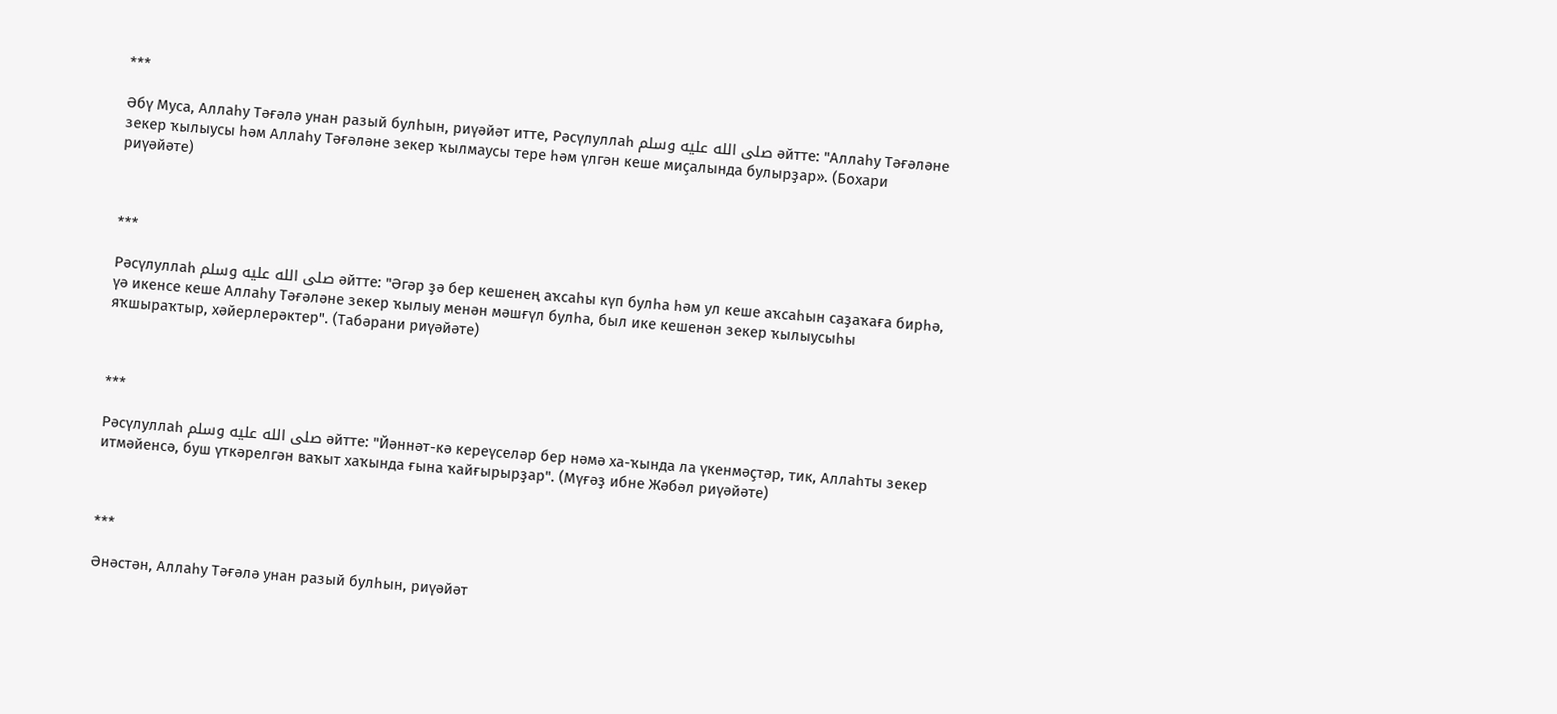***

Әбү Муса, Аллаһу Тәғәлә унан разый булһын, риүәйәт итте, Рәсүлуллаһ صلى الله عليه وسلم әйтте: "Аллаһу Тәғәләне зекер ҡылыусы һәм Аллаһу Тәғәләне зекер ҡылмаусы тере һәм үлгән кеше миҫалында булырҙар». (Бохари риүәйәте)



***

Рәсүлуллаһ صلى الله عليه وسلم әйтте: "Әгәр ҙә бер кешенең аҡсаһы күп булһа һәм ул кеше аҡсаһын саҙаҡаға бирһә, үә икенсе кеше Аллаһу Тәғәләне зекер ҡылыу менән мәшғүл булһа, был ике кешенән зекер ҡылыусыһы яҡшыраҡтыр, хәйерлерәктер". (Табәрани риүәйәте)



***

Рәсүлуллаһ صلى الله عليه وسلم әйтте: "Йәннәт-кә кереүселәр бер нәмә ха-ҡында ла үкенмәҫтәр, тик, Аллаһты зекер итмәйенсә, буш үткәрелгән ваҡыт хаҡында ғына ҡайғырырҙар". (Мүғәҙ ибне Жәбәл риүәйәте)



***

Әнәстән, Аллаһу Тәғәлә унан разый булһын, риүәйәт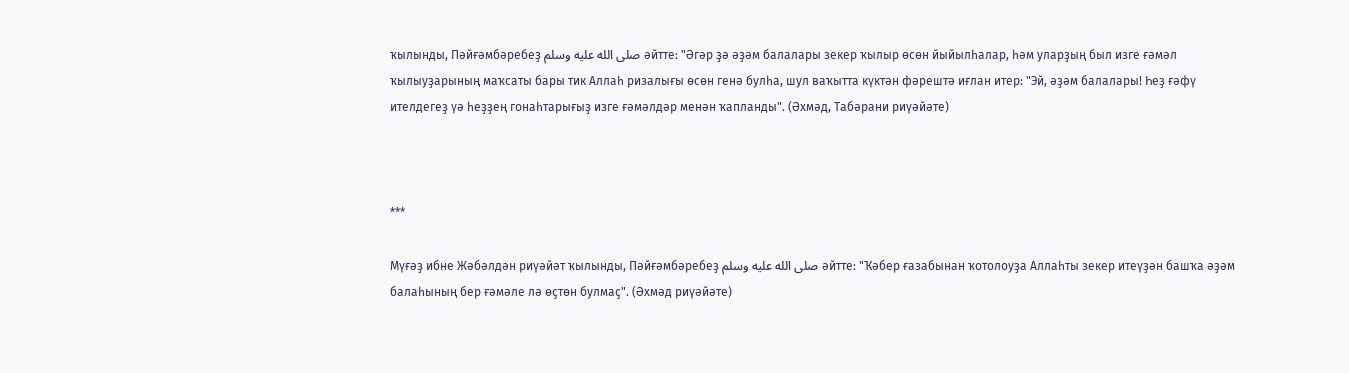ҡылынды, Пәйғәмбәребеҙ صلى الله عليه وسلم әйтте: "Әгәр ҙә әҙәм балалары зекер ҡылыр өсөн йыйылһалар, һәм уларҙың был изге ғәмәл ҡылыуҙарының маҡсаты бары тик Аллаһ ризалығы өсөн генә булһа, шул ваҡытта күктән фәрештә иғлан итер: "Эй, әҙәм балалары! Һеҙ ғәфү ителдегеҙ үә һеҙҙең гонаһтарығыҙ изге ғәмәлдәр менән ҡапланды". (Әхмәд, Табәрани риүәйәте)



***

Мүғәҙ ибне Жәбәлдән риүәйәт ҡылынды, Пәйғәмбәребеҙ صلى الله عليه وسلم әйтте: "Ҡәбер ғазабынан ҡотолоуҙа Аллаһты зекер итеүҙән башҡа әҙәм балаһының бер ғәмәле лә өҫтөн булмаҫ". (Әхмәд риүәйәте)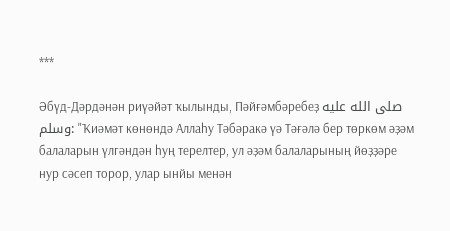***

Әбүд-Дәрдәнән риүәйәт ҡылынды, Пәйғәмбәребеҙ صلى الله عليه وسلم: "Ҡиәмәт көнөндә Аллаһу Тәбәракә үә Тәғәлә бер төркөм әҙәм балаларын үлгәндән һуң терелтер, ул әҙәм балаларының йөҙҙәре нур сәсеп торор, улар ынйы менән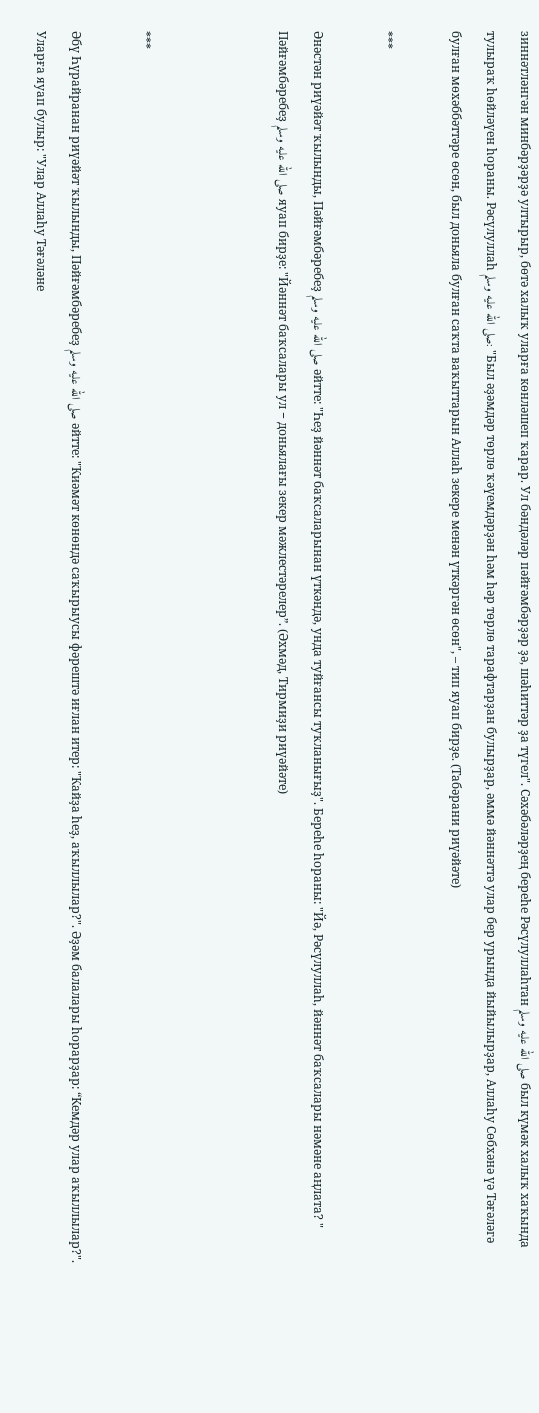зиннәтләнгән минбәрҙәрҙә ултырыр, бөтә халыҡ уларға көнләшеп ҡарар. Ул бәндәләр пәйғәмбәрҙәр ҙә, шәһиттәр ҙа түгел". Сәхәбәләрҙең береһе Рәсүлуллаһтан صلى الله عليه وسلم был күмәк халыҡ хаҡында тулыраҡ һөйләүен һораны. Рәсүлуллаһ صلى الله عليه وسلم: "Был әҙәмдәр төрлө ҡәүемдәрҙән һәм һәр төрлө тарафтарҙан булырҙар, әммә йәннәттә улар бер урында йыйылырҙар, Аллаһу Сөбхәнә үә Тәғәләгә булған мөхәббәттәре өсөн, был доньяла булған саҡта ваҡыттарын Аллаһ зекере менән үткәргән өсөн", – тип яуап бирҙе. (Табәрани риүәйәте)

***

Әнәстән риүәйәт ҡылынды, Пәйғәмбәребеҙ صلى الله عليه وسلم әйтте: "Һеҙ йәннәт баҡсаларынан үткәндә, унда туйғансы туҡланығыҙ". Береһе һораны: "Йә, Рәсүлуллаһ, йәннәт баҡсалары нәмәне аңлата? " Пәйғәмбәребеҙ صلى الله عليه وسلم яуап бирҙе: "Йәннәт баҡсалары ул − доньялағы зекер мәжлестәрелер”. (Әхмәд, Тирмиҙи риүәйәте)



***

Әбү Һүрайранан риүәйәт ҡылынды, Пәйғәмбәребеҙ صلى الله عليه وسلم әйтте: "Ҡиәмәт көнөндә саҡырыусы фәрештә иғлан итер: "Ҡайҙа һеҙ, аҡыллылар?". Әҙәм балалары һорарҙар: “Кемдәр улар аҡыллылар?". Уларға яуап булыр: "Улар Аллаһу Тәғәләне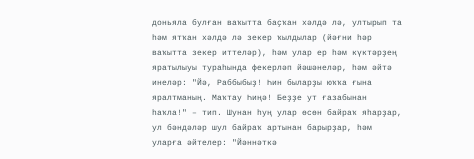доньяла булған ваҡытта баҫҡан хәлдә лә, ултырып та һәм ятҡан хәлдә лә зекер ҡылдылар (йәғни һәр ваҡытта зекер иттеләр), һәм улар ер һәм күктәрҙең яратылыуы тураһында фекерләп йәшәнеләр, һәм әйтә инеләр: "Йә, Раббыбыҙ! Һин быларҙы юҡҡа ғына яралтманың. Маҡтау Һиңә! Беҙҙе ут ғазабынан һаҡла!" – тип. Шунан һуң улар өсөн байраҡ яһарҙар, ул бәндәләр шул байраҡ артынан барырҙар, һәм уларға әйтелер: "Йәннәткә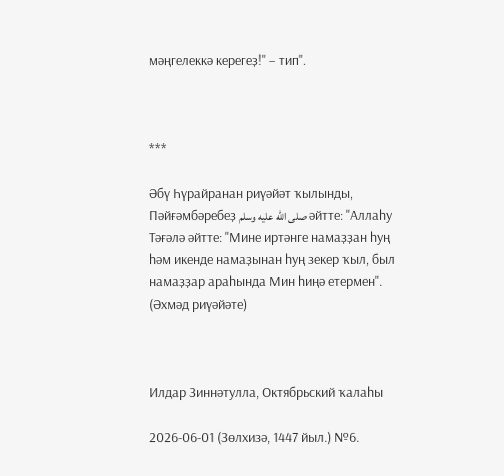мәңгелеккә керегеҙ!" – тип".



***

Әбү Һүрайранан риүәйәт ҡылынды, Пәйғәмбәребеҙ صلى الله عليه وسلم әйтте: "Аллаһу Тәғәлә әйтте: "Мине иртәнге намаҙҙан һуң һәм икенде намаҙынан һуң зекер ҡыл, был намаҙҙар араһында Мин һиңә етермен". (Әхмәд риүәйәте)



Илдар Зиннәтулла, Октябрьский ҡалаһы

2026-06-01 (Зөлхизә, 1447 йыл.) №6.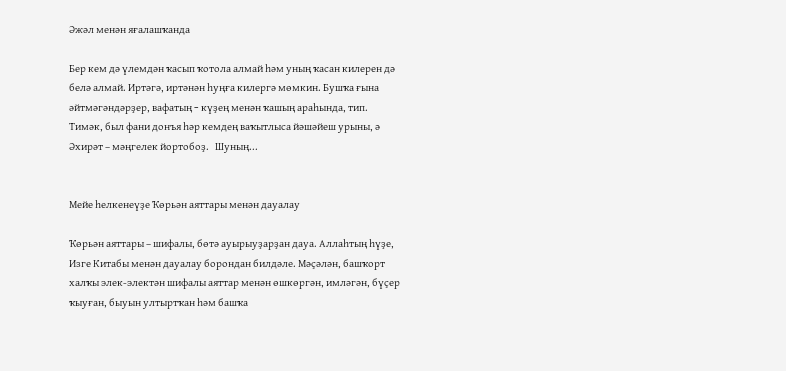Әжәл менән яғалашҡанда

Бер кем дә үлемдән ҡасып ҡотола алмай һәм уның ҡасан килерен дә белә алмай. Иртәгә, иртәнән һуңға килергә мөмкин. Бушҡа ғына әйтмәгәндәрҙер, вафатың − күҙең менән ҡашың араһында, тип. Тимәк, был фани донъя һәр кемдең ваҡытлыса йәшәйеш урыны, ә Әхирәт – мәңгелек йортобоҙ.   Шуның...


Мейе һелкенеүҙе Ҡөрьән аяттары менән дауалау

Ҡөрьән аяттары – шифалы, бөтә ауырыуҙарҙан дауа. Аллаһтың һүҙе, Изге Китабы менән дауалау борондан билдәле. Мәҫәлән, башҡорт халҡы элек-электән шифалы аяттар менән өшкөргән, имләгән, бүҫер ҡыуған, быуын ултыртҡан һәм башҡа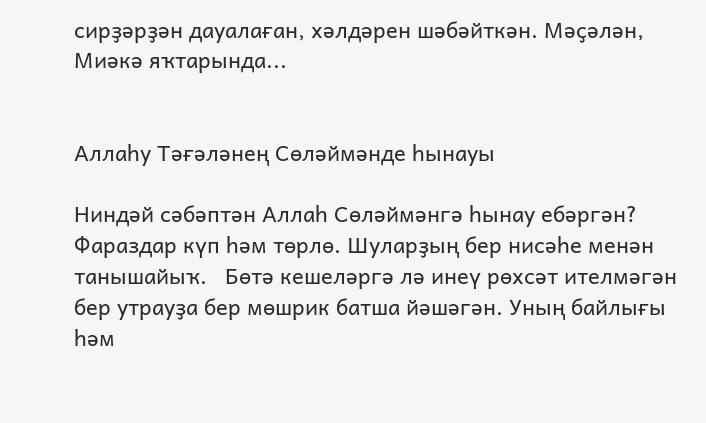сирҙәрҙән дауалаған, хәлдәрен шәбәйткән. Мәҫәлән, Миәкә яҡтарында...


Аллаһу Тәғәләнең Сөләймәнде һынауы

Ниндәй сәбәптән Аллаһ Сөләймәнгә һынау ебәргән? Фараздар күп һәм төрлө. Шуларҙың бер нисәһе менән танышайыҡ.   Бөтә кешеләргә лә инеү рөхсәт ителмәгән бер утрауҙа бер мөшрик батша йәшәгән. Уның байлығы һәм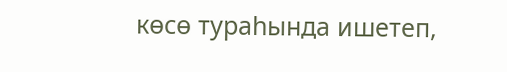көсө тураһында ишетеп,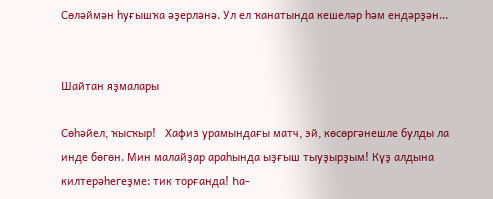Сөләймән һуғышҡа әҙерләнә. Ул ел ҡанатында кешеләр һәм ендәрҙән...


Шайтан яҙмалары

Сөһәйел, ҡысҡыр!   Хафиз урамындағы матч, эй, көсөргәнешле булды ла инде бөгөн. Мин малайҙар араһында ыҙғыш тыуҙырҙым! Күҙ алдына килтерәһегеҙме: тик торғанда! Һа-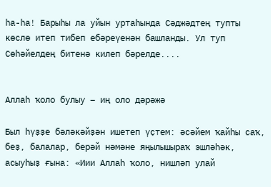һа-һа! Барыһы ла уйын уртаһында Сәджәдтең тупты көслө итеп тибеп ебәреүенән башланды. Ул туп Сөһәйелдең битенә килеп бәрелде....


Аллаһ ҡоло булыу − иң оло дәрәжә

Был һүҙҙе бәләкәйҙән ишетеп үҫтем: әсәйем ҡайһы саҡ, беҙ, балалар, берәй нәмәне яңылышыраҡ эшләһәк, асыуһыҙ ғына: «Иии Аллаһ ҡоло, нишләп улай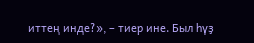иттең инде?», – тиер ине. Был һүҙ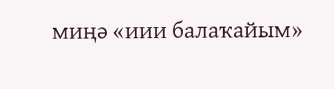миңә «иии балаҡайым»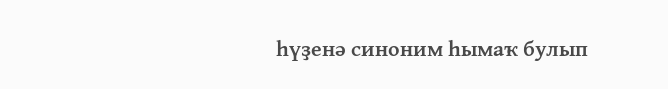һүҙенә синоним һымаҡ булып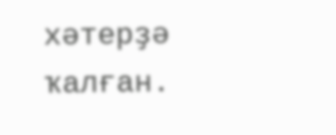хәтерҙә ҡалған.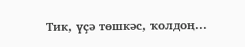Тик, үҫә төшкәс, ҡолдоң...